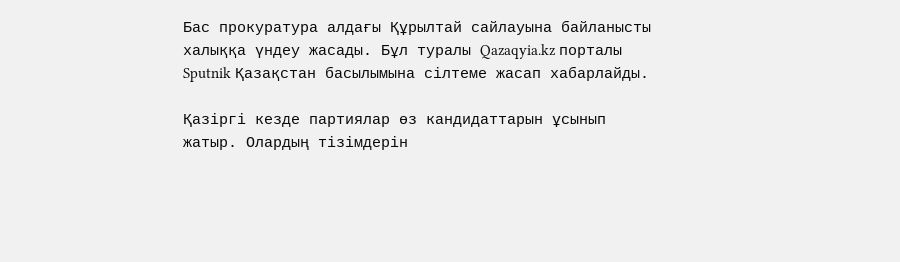Бас прокуратура алдағы Құрылтай сайлауына байланысты халыққа үндеу жасады. Бұл туралы Qazaqyia.kz порталы Sputnik Қазақстан басылымына сілтеме жасап хабарлайды.

Қазіргі кезде партиялар өз кандидаттарын ұсынып жатыр. Олардың тізімдерін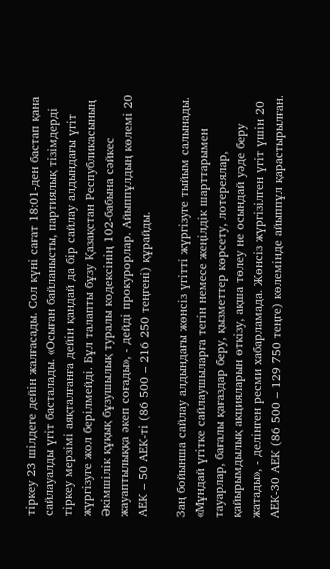тіркеу 23 шілдеге дейін жалғасады. Сол күні сағат 18:01-ден бастап қана сайлауалды үгіт басталады. «Осыған байланысты, партиялық тізімдерді тіркеу мерзімі аяқталғанға дейін қандай да бір сайлау алдындағы үгіт жүргізуге жол берілмейді. Бұл талапты бұзу Қазақстан Республикасының Әкімшілік құқық бұзушылық туралы кодексінің 102-бабына сәйкес жауаптылыққа әкеп соғады», - дейді прокурорлар. Айыппұлдың көлемі 20 АЕК – 50 АЕК-ті (86 500 – 216 250 теңгені) құрайды.

Заң бойынша сайлау алдындағы жөнсіз үгітті жүргізуге тыйым салынады. «Мұндай үгітке сайлаушыларға тегін немесе жеңілдік шарттарымен тауарлар, бағалы қағаздар беру, қызметтер көрсету, лотереялар, қайырымдылық акцияларын өткізу, ақша төлеу не осындай уәде беру жатады», - делінген ресми хабарламада. Жөнсіз жүргізілген үгіт үшін 20 АЕК-30 АЕК (86 500 – 129 750 теңге) көлемінде айыппұл қарастырылған.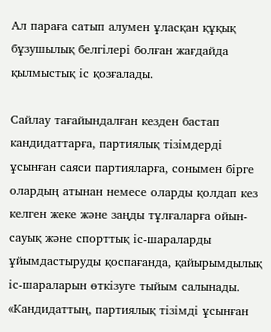Ал параға сатып алумен ұласқан құқық бұзушылық белгілері болған жағдайда қылмыстық іс қозғалады.

Сайлау тағайындалған кезден бастап кандидаттарға, партиялық тізімдерді ұсынған саяси партияларға, сонымен бірге олардың атынан немесе оларды қолдап кез келген жеке және заңды тұлғаларға ойын-сауық және спорттық іс-шараларды ұйымдастыруды қоспағанда, қайырымдылық іс-шараларын өткізуге тыйым салынады. «Кандидаттың, партиялық тізімді ұсынған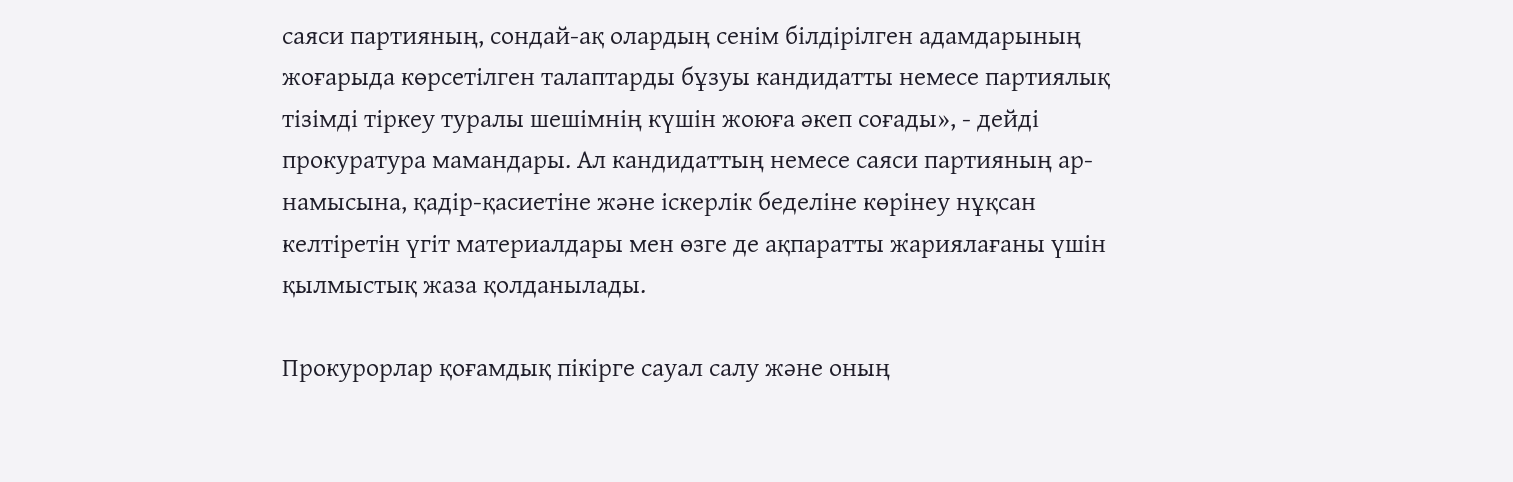саяси партияның, сондай-ақ олардың сенім білдірілген адамдарының жоғарыда көрсетілген талаптарды бұзуы кандидатты немесе партиялық тізімді тіркеу туралы шешімнің күшін жоюға әкеп соғады», - дейді прокуратура мамандары. Ал кандидаттың немесе саяси партияның ар-намысына, қадір-қасиетіне және іскерлік беделіне көрінеу нұқсан келтіретін үгіт материалдары мен өзге де ақпаратты жариялағаны үшін қылмыстық жаза қолданылады.

Прокурорлар қоғамдық пікірге сауал салу және оның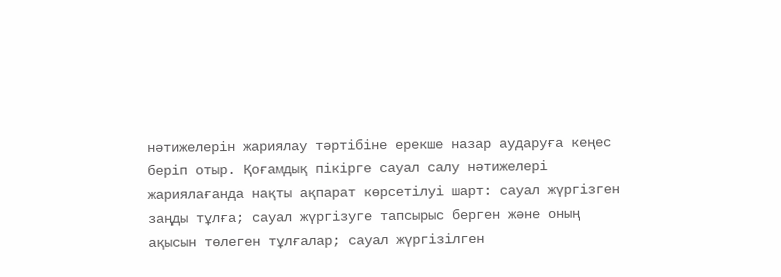нәтижелерін жариялау тәртібіне ерекше назар аударуға кеңес беріп отыр. Қоғамдық пікірге сауал салу нәтижелері жариялағанда нақты ақпарат көрсетілуі шарт: сауал жүргізген заңды тұлға; сауал жүргізуге тапсырыс берген және оның ақысын төлеген тұлғалар; сауал жүргізілген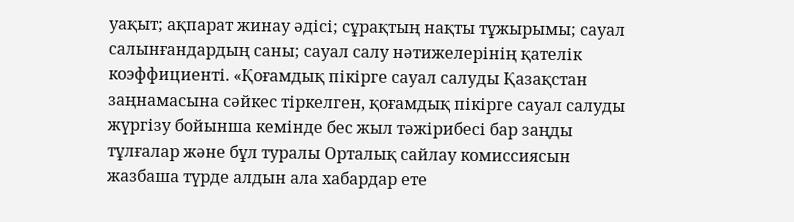уақыт; ақпарат жинау әдісі; сұрақтың нақты тұжырымы; сауал салынғандардың саны; сауал салу нәтижелерінің қателік коэффициенті. «Қоғамдық пікірге сауал салуды Қазақстан заңнамасына сәйкес тіркелген, қоғамдық пікірге сауал салуды жүргізу бойынша кемінде бес жыл тәжірибесі бар заңды тұлғалар және бұл туралы Орталық сайлау комиссиясын жазбаша түрде алдын ала хабардар ете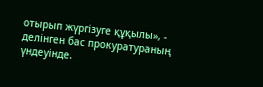отырып жүргізуге құқылы», - делінген бас прокуратураның үндеуінде.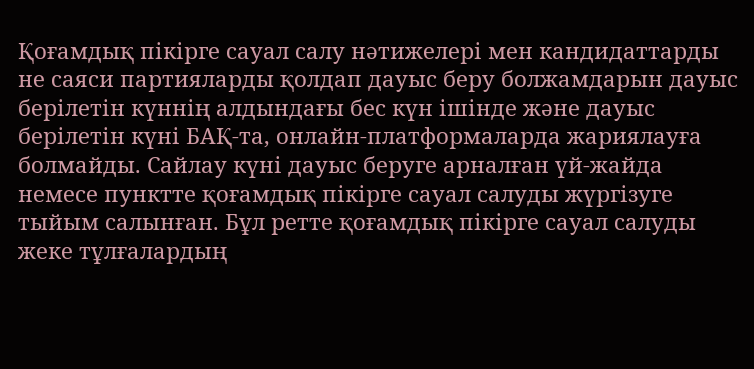Қоғамдық пікірге сауал салу нәтижелері мен кандидаттарды не саяси партияларды қолдап дауыс беру болжамдарын дауыс берілетін күннің алдындағы бес күн ішінде және дауыс берілетін күні БАҚ-та, онлайн-платформаларда жариялауға болмайды. Сайлау күні дауыс беруге арналған үй-жайда немесе пунктте қоғамдық пікірге сауал салуды жүргізуге тыйым салынған. Бұл ретте қоғамдық пікірге сауал салуды жеке тұлғалардың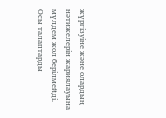жүргізуіне және олардың нәтижелерін жариялауына мүлдем жол берілмейді. Осы талаптарды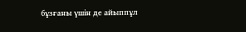бұзғаны үшін де айыппұл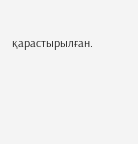қарастырылған.